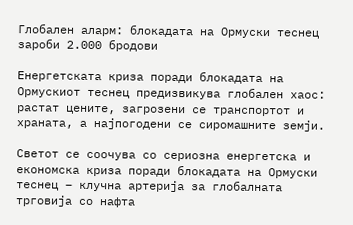Глобален аларм: блокадата на Ормуски теснец зароби 2.000 бродови

Енергетската криза поради блокадата на Ормускиот теснец предизвикува глобален хаос: растат цените, загрозени се транспортот и храната, а најпогодени се сиромашните земји.

Светот се соочува со сериозна енергетска и економска криза поради блокадата на Ормуски теснец – клучна артерија за глобалната трговија со нафта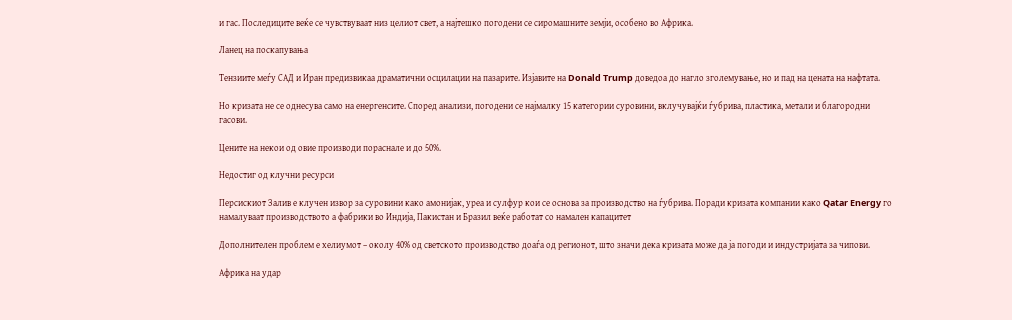и гас. Последиците веќе се чувствуваат низ целиот свет, а најтешко погодени се сиромашните земји, особено во Африка.

Ланец на поскапувања

Тензиите меѓу САД и Иран предизвикаа драматични осцилации на пазарите. Изјавите на Donald Trump доведоа до нагло зголемување, но и пад на цената на нафтата.

Но кризата не се однесува само на енергенсите. Според анализи, погодени се најмалку 15 категории суровини, вклучувајќи ѓубрива, пластика, метали и благородни гасови.

Цените на некои од овие производи пораснале и до 50%.

Недостиг од клучни ресурси

Персискиот Залив е клучен извор за суровини како амонијак, уреа и сулфур кои се основа за производство на ѓубрива. Поради кризата компании како Qatar Energy го намалуваат производството а фабрики во Индија, Пакистан и Бразил веќе работат со намален капацитет

Дополнителен проблем е хелиумот – околу 40% од светското производство доаѓа од регионот, што значи дека кризата може да ја погоди и индустријата за чипови.

Африка на удар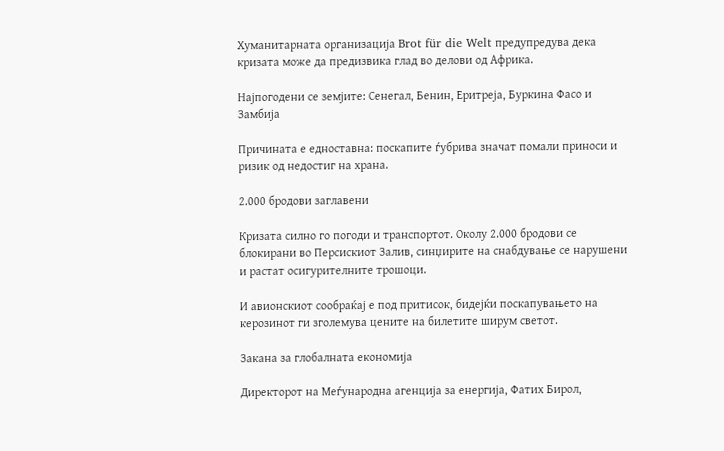Хуманитарната организација Brot für die Welt предупредува дека кризата може да предизвика глад во делови од Африка.

Најпогодени се земјите: Сенегал, Бенин, Еритреја, Буркина Фасо и Замбија

Причината е едноставна: поскапите ѓубрива значат помали приноси и ризик од недостиг на храна.

2.000 бродови заглавени

Кризата силно го погоди и транспортот. Околу 2.000 бродови се блокирани во Персискиот Залив, синџирите на снабдување се нарушени и растат осигурителните трошоци.

И авионскиот сообраќај е под притисок, бидејќи поскапувањето на керозинот ги зголемува цените на билетите ширум светот.

Закана за глобалната економија

Директорот на Меѓународна агенција за енергија, Фатих Бирол,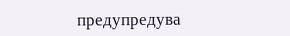предупредува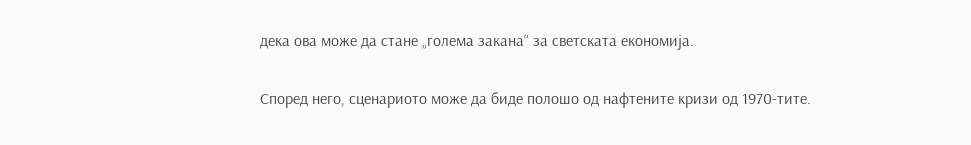дека ова може да стане „голема закана“ за светската економија.

Според него, сценариото може да биде полошо од нафтените кризи од 1970-тите.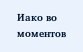Иако во моментов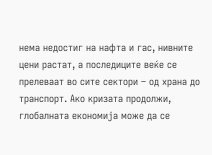нема недостиг на нафта и гас, нивните цени растат, а последиците веќе се прелеваат во сите сектори – од храна до транспорт. Ако кризата продолжи, глобалната економија може да се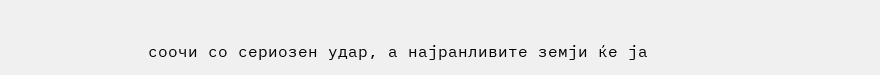соочи со сериозен удар, а најранливите земји ќе ја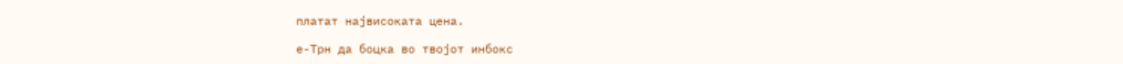платат највисоката цена.

е-Трн да боцка во твојот инбокс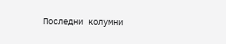Последни колумни